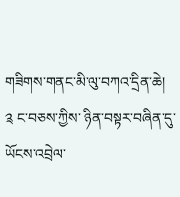གཟིགས་གནང་མི་ལུ་བཀའ་དྲིན་ཆེ།
༉ ང་བཅས་ཀྱིས་ ཉིན་བསྟར་བཞིན་དུ་
ཡོངས་འབྲེལ་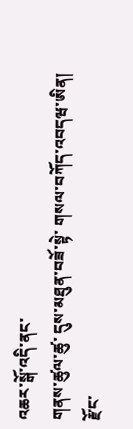འཆར་སྒོ་འདི་ནང་
གནས་ཚུལ་ཚུ་ དུས་མཐུན་བཟོ་སྟེ་ གསལ་བཀོད་འབདཝ་ཨིན།
རྫོང་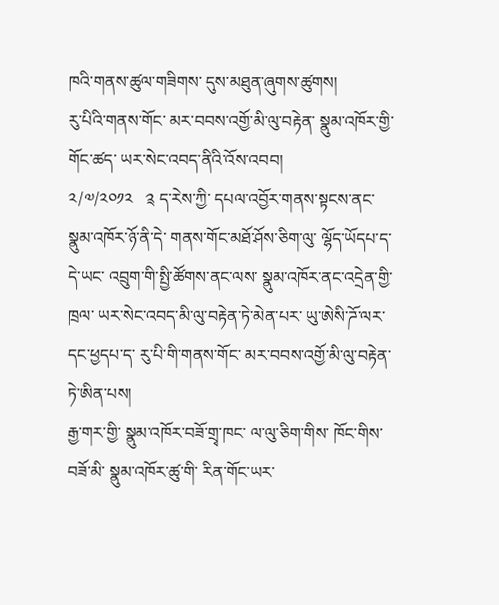ཁའི་གནས་ཚུལ་གཟིགས་ དུས་མཐུན་ཞུགས་ཚུགས།
རུ་པིའི་གནས་གོང་ མར་བབས་འགྱོ་མི་ལུ་བརྟེན་ སྣུམ་འཁོར་གྱི་གོང་ཚད་ ཡར་སེང་འབད་ནིའི་འོས་འབབ།
༢/༧/༢༠༡༢   ༉ ད་རེས་ཀྱི་ དཔལ་འབྱོར་གནས་སྟངས་ནང་ སྣུམ་འཁོར་ཉོ་ནི་དེ་ གནས་གོང་མཐོ་ཤོས་ཅིག་ལུ་ ལྷོད་ཡོདཔ་ད་ དེ་ཡང་ འབྲུག་གི་སྤྱི་ཚོགས་ནང་ལས་ སྣུམ་འཁོར་ནང་འདྲེན་གྱི་ཁྲལ་ ཡར་སེང་འབད་མི་ལུ་བརྟེན་ཏེ་མེན་པར་ ཡུ་ཨེསི་ཌོ་ལར་དང་ཕྱདཔ་ད་ རུ་པི་གི་གནས་གོང་ མར་བབས་འགྱོ་མི་ལུ་བརྟེན་ཏེ་ཨིན་པས།
རྒྱ་གར་གྱི་ སྣུམ་འཁོར་བཟོ་གྲྭ་ཁང་ ལ་ལུ་ཅིག་གིས་ ཁོང་གིས་བཟོ་མི་ སྣུམ་འཁོར་ཚུ་གི་ རིན་གོང་ཡར་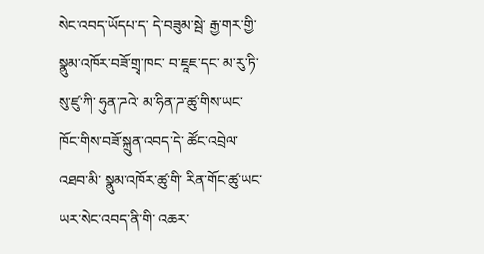སེང་འབད་ཡོདཔ་ད་ དེ་བཟུམ་སྦེ་ རྒྱ་གར་གྱི་ སྣུམ་འཁོར་བཟོ་གྲྭ་ཁང་ བ་ཇཱཇ་དང་ མ་རུ་ཏི་སུ་ཛུ་ཀི་ ཧུན་ཌའེ་ མ་ཧིན་ཌ་ཚུ་གིས་ཡང་ ཁོང་གིས་བཟོ་སྐྲུན་འབད་དེ་ ཚོང་འབྲེལ་འཐབ་མི་ སྣུམ་འཁོར་ཚུ་གི་ རིན་གོང་ཚུ་ཡང་ ཡར་སེང་འབད་ནི་གི་ འཆར་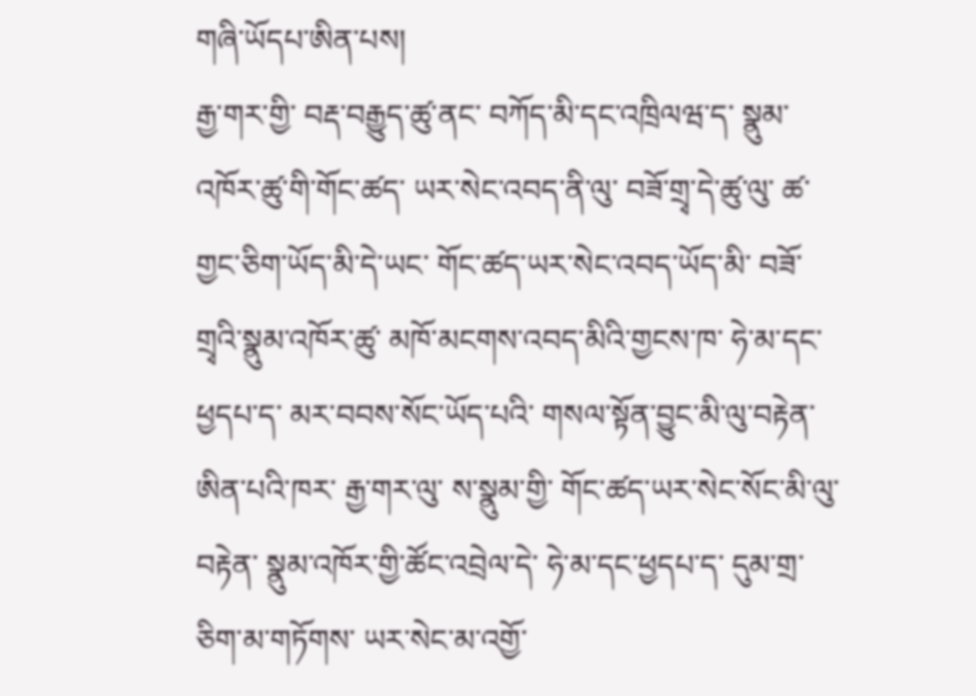གཞི་ཡོདཔ་ཨིན་པས།
རྒྱ་གར་གྱི་ བརྡ་བརྒྱུད་ཚུ་ནང་ བཀོད་མི་དང་འཁྲིལཝ་ད་ སྣུམ་འཁོར་ཚུ་གི་གོང་ཚད་ ཡར་སེང་འབད་ནི་ལུ་ བཟོ་གྲྭ་དེ་ཚུ་ལུ་ ཚ་གྱང་ཅིག་ཡོད་མི་དེ་ཡང་ གོང་ཚད་ཡར་སེང་འབད་ཡོད་མི་ བཟོ་གྲྭའི་སྣུམ་འཁོར་ཚུ་ མཁོ་མངགས་འབད་མིའི་གྱངས་ཁ་ ཧེ་མ་དང་ཕྱདཔ་ད་ མར་བབས་སོང་ཡོད་པའི་ གསལ་སྟོན་བྱུང་མི་ལུ་བརྟེན་ཨིན་པའི་ཁར་ རྒྱ་གར་ལུ་ ས་སྣུམ་གྱི་ གོང་ཚད་ཡར་སེང་སོང་མི་ལུ་བརྟེན་ སྣུམ་འཁོར་གྱི་ཚོང་འབྲེལ་དེ་ ཧེ་མ་དང་ཕྱདཔ་ད་ དུམ་གྲ་ཅིག་མ་གཏོགས་ ཡར་སེང་མ་འགྱོ་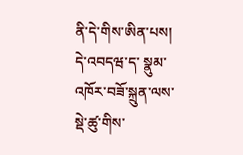ནི་དེ་གིས་ཨིན་པས།
དེ་འབདཝ་ད་ སྣུམ་འཁོར་བཟོ་སྐྲུན་ལས་སྡེ་ཚུ་གིས་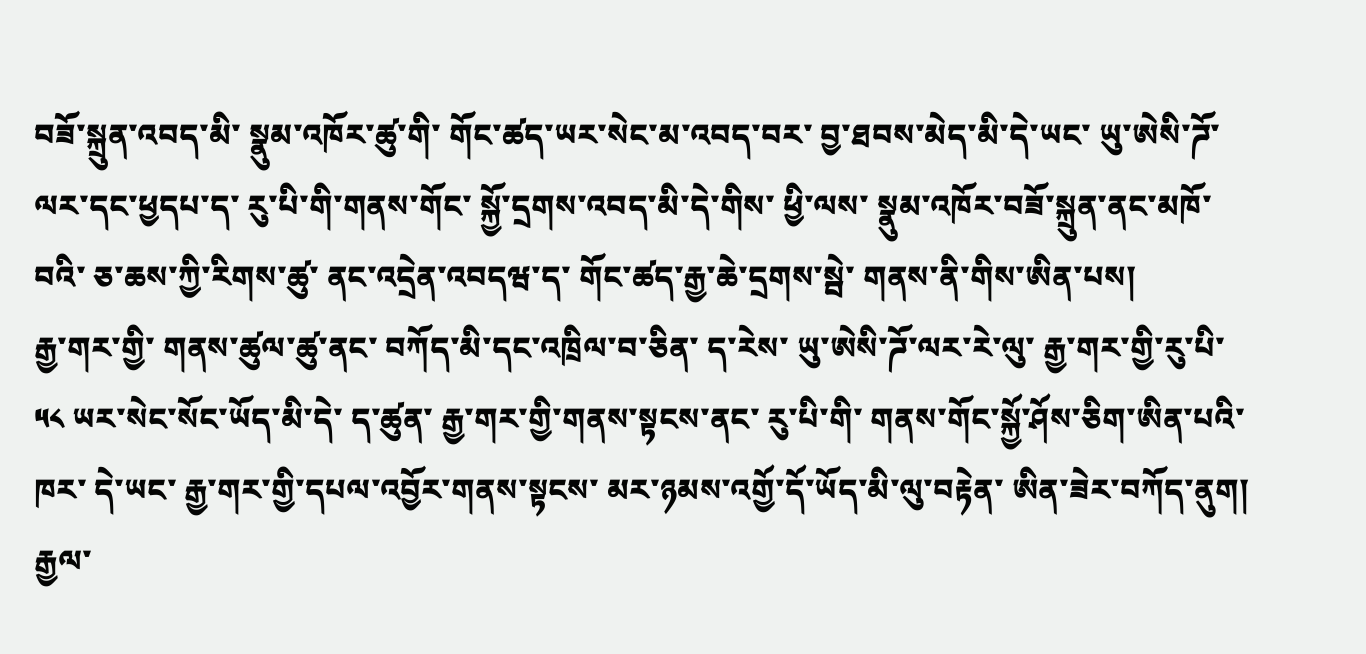བཟོ་སྐྲུན་འབད་མི་ སྣུམ་འཁོར་ཚུ་གི་ གོང་ཚད་ཡར་སེང་མ་འབད་བར་ བྱ་ཐབས་མེད་མི་དེ་ཡང་ ཡུ་ཨེསི་ཌོ་ལར་དང་ཕྱདཔ་ད་ རུ་པི་གི་གནས་གོང་ སྐྱོ་དྲགས་འབད་མི་དེ་གིས་ ཕྱི་ལས་ སྣུམ་འཁོར་བཟོ་སྐྲུན་ནང་མཁོ་བའི་ ཅ་ཆས་ཀྱི་རིགས་ཚུ་ ནང་འདྲེན་འབདཝ་ད་ གོང་ཚད་རྒྱ་ཆེ་དྲགས་སྦེ་ གནས་ནི་གིས་ཨིན་པས།
རྒྱ་གར་གྱི་ གནས་ཚུལ་ཚུ་ནང་ བཀོད་མི་དང་འཁྲིལ་བ་ཅིན་ ད་རེས་ ཡུ་ཨེསི་ཌོ་ལར་རེ་ལུ་ རྒྱ་གར་གྱི་རུ་པི་༥༨ ཡར་སེང་སོང་ཡོད་མི་དེ་ ད་ཚུན་ རྒྱ་གར་གྱི་གནས་སྟངས་ནང་ རུ་པི་གི་ གནས་གོང་སྐྱོ་ཤོས་ཅིག་ཨིན་པའི་ཁར་ དེ་ཡང་ རྒྱ་གར་གྱི་དཔལ་འབྱོར་གནས་སྟངས་ མར་ཉམས་འགྱོ་དོ་ཡོད་མི་ལུ་བརྟེན་ ཨིན་ཟེར་བཀོད་ནུག།
རྒྱལ་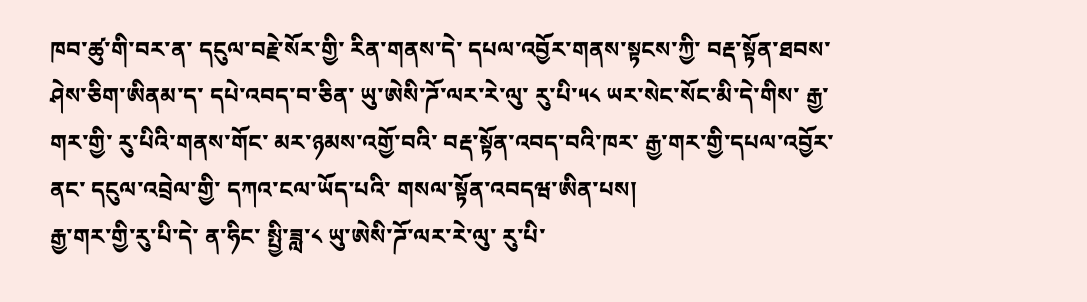ཁབ་ཚུ་གི་བར་ན་ དངུལ་བརྗེ་སོར་གྱི་ རིན་གནས་དེ་ དཔལ་འབྱོར་གནས་སྟངས་ཀྱི་ བརྡ་སྟོན་ཐབས་ཤེས་ཅིག་ཨིནམ་ད་ དཔེ་འབད་བ་ཅིན་ ཡུ་ཨེསི་ཌོ་ལར་རེ་ལུ་ རུ་པི་༥༨ ཡར་སེང་སོང་མི་དེ་གིས་ རྒྱ་གར་གྱི་ རུ་པིའི་གནས་གོང་ མར་ཉམས་འགྱོ་བའི་ བརྡ་སྟོན་འབད་བའི་ཁར་ རྒྱ་གར་གྱི་དཔལ་འབྱོར་ནང་ དངུལ་འབྲེལ་གྱི་ དཀའ་ངལ་ཡོད་པའི་ གསལ་སྟོན་འབདཝ་ཨིན་པས།
རྒྱ་གར་གྱི་རུ་པི་དེ་ ན་ཧིང་ སྤྱི་ཟླ་༨ ཡུ་ཨེསི་ཌོ་ལར་རེ་ལུ་ རུ་པི་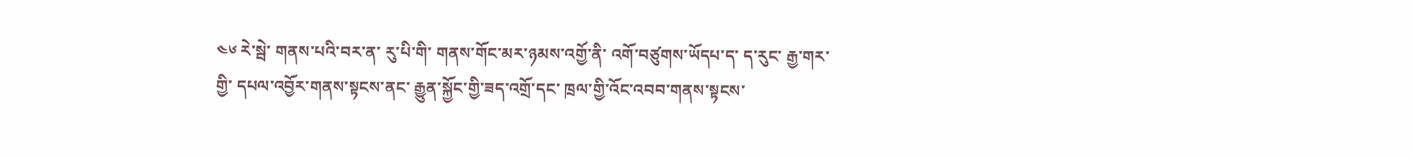༤༦ རེ་སྦེ་ གནས་པའི་བར་ན་ རུ་པི་གི་ གནས་གོང་མར་ཉམས་འགྱོ་ནི་ འགོ་བཙུགས་ཡོདཔ་ད་ ད་རུང་ རྒྱ་གར་གྱི་ དཔལ་འབྱོར་གནས་སྟངས་ནང་ རྒྱུན་སྐྱོང་གྱི་ཟད་འགྲོ་དང་ ཁྲལ་གྱི་འོང་འབབ་གནས་སྟངས་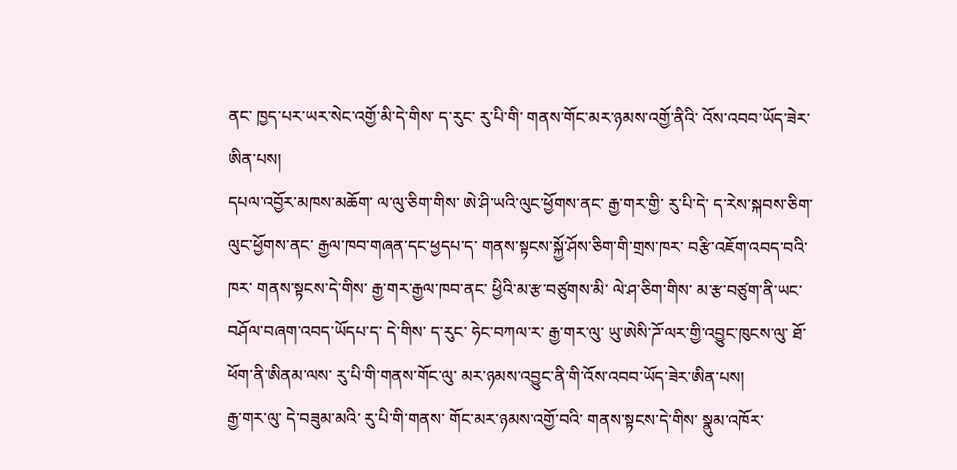ནང་ ཁྱད་པར་ཡར་སེང་འགྱོ་མི་དེ་གིས་ ད་རུང་ རུ་པི་གི་ གནས་གོང་མར་ཉམས་འགྱོ་ནིའི་ འོས་འབབ་ཡོད་ཟེར་ཨིན་པས།
དཔལ་འབྱོར་མཁས་མཆོག་ ལ་ལུ་ཅིག་གིས་ ཨེ་ཤི་ཡའི་ལུང་ཕྱོགས་ནང་ རྒྱ་གར་གྱི་ རུ་པི་དེ་ ད་རེས་སྐབས་ཅིག་ ལུང་ཕྱོགས་ནང་ རྒྱལ་ཁབ་གཞན་དང་ཕྱདཔ་ད་ གནས་སྟངས་སྐྱོ་ཤོས་ཅིག་གི་གྲས་ཁར་ བརྩི་འཇོག་འབད་བའི་ཁར་ གནས་སྟངས་དེ་གིས་ རྒྱ་གར་རྒྱལ་ཁབ་ནང་ ཕྱིའི་མ་རྩ་བཙུགས་མི་ ལེ་ཤ་ཅིག་གིས་ མ་རྩ་བཙུག་ནི་ཡང་ བཤོལ་བཞག་འབད་ཡོདཔ་ད་ དེ་གིས་ ད་རུང་ ཧེང་བཀལ་ར་ རྒྱ་གར་ལུ་ ཡུ་ཨེསི་ཌོ་ལར་གྱི་འབྱུང་ཁུངས་ལུ་ ཐོ་ཕོག་ནི་ཨིནམ་ལས་ རུ་པི་གི་གནས་གོང་ལུ་ མར་ཉམས་འབྱུང་ནི་གི་འོས་འབབ་ཡོད་ཟེར་ཨིན་པས།
རྒྱ་གར་ལུ་ དེ་བཟུམ་མའི་ རུ་པི་གི་གནས་ གོང་མར་ཉམས་འགྱོ་བའི་ གནས་སྟངས་དེ་གིས་ སྣུམ་འཁོར་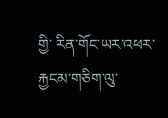གྱི་ རིན་གོང་ཡར་འཕར་རྐྱངམ་གཅིག་ལུ་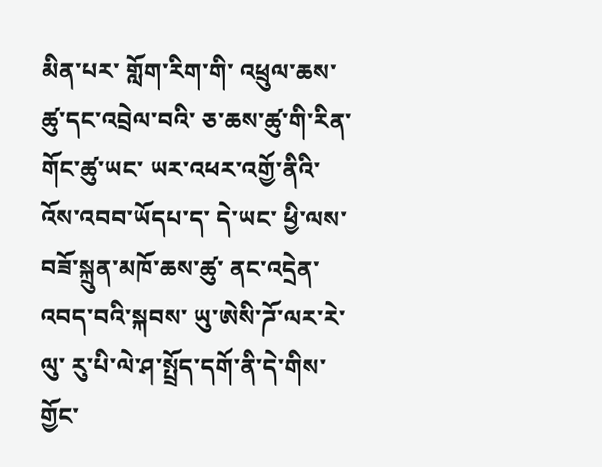མིན་པར་ གློག་རིག་གི་ འཕྲུལ་ཆས་ཚུ་དང་འབྲེལ་བའི་ ཅ་ཆས་ཚུ་གི་རིན་གོང་ཚུ་ཡང་ ཡར་འཕར་འགྱོ་ནིའི་ འོས་འབབ་ཡོདཔ་ད་ དེ་ཡང་ ཕྱི་ལས་བཟོ་སྐྲུན་མཁོ་ཆས་ཚུ་ ནང་འདྲེན་འབད་བའི་སྐབས་ ཡུ་ཨེསི་ཌོ་ལར་རེ་ལུ་ རུ་པི་ལེ་ཤ་སྤྲོད་དགོ་ནི་དེ་གིས་ གྱོང་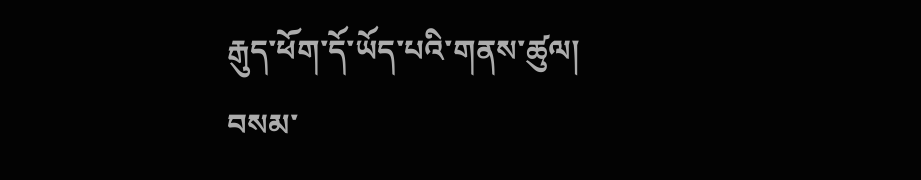རྒུད་ཕོག་དོ་ཡོད་པའི་གནས་ཚུལ།
བསམ་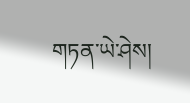གཏན་ཡེ་ཤེས།